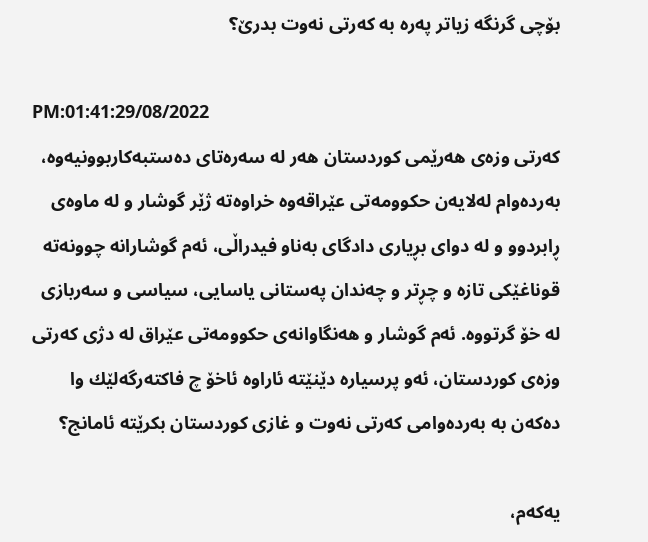بۆچی گرنگه‌ زیاتر په‌ره‌ به‌ كه‌رتی نه‌وت بدرێ؟

PM:01:41:29/08/2022
كه‌رتی وزه‌ی هه‌رێمی كوردستان هه‌ر له‌ سه‌ره‌تای ده‌ستبه‌كاربوونیه‌وه‌، به‌رده‌وام له‌لایه‌ن حكوومه‌تی عێراقه‌وه‌ خراوه‌ته‌ ژێر گوشار و له‌ ماوه‌ی ڕابردوو و له‌ دوای بڕیاری دادگای به‌ناو فیدراڵی، ئه‌م گوشارانه‌ چوونه‌ته‌ قوناغێكی تازه‌ و چڕتر و چه‌ندان په‌ستانی یاسایی، سیاسی و سه‌ربازی له‌ خۆ گرتووه‌. ئه‌م گوشار و هه‌نگاوانه‌ی حكوومه‌تی عێراق له‌ دژی كه‌رتی وزه‌ی كوردستان، ئه‌و پرسیاره‌ دێنێته‌ ئاراوه‌ ئاخۆ چ فاكته‌رگه‌لێك وا ده‌كه‌ن به‌ به‌رده‌وامی كه‌رتی نه‌وت و غازی كوردستان بكرێته‌ ئامانج؟

یه‌كه‌م،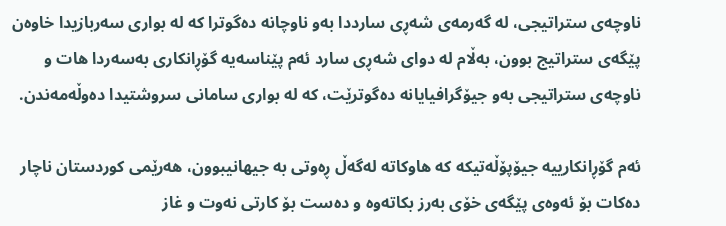ناوچه‌ی ستراتیجی، له‌ گه‌رمه‌ی شه‌ڕی سارددا به‌و ناوچانه‌ ده‌گوترا كه‌ له‌ بواری سه‌ربازیدا خاوه‌ن پێگه‌ی ستراتیج بوون، به‌ڵام له‌ دوای شه‌ڕی سارد ئه‌م پێناسه‌یه‌ گۆڕانكاری به‌سه‌ردا هات و ناوچه‌ی ستراتیجی به‌و جیۆگرافیایانه‌ ده‌گوترێت، كه‌ له‌ بواری سامانی سروشتیدا ده‌وڵه‌مه‌ندن.

ئه‌م گۆڕانكارییه‌ جیۆپۆڵه‌تیكه‌ كه‌ هاوكاته‌ له‌گه‌ڵ ڕه‌وتی به‌ جیهانیبوون، هه‌رێمی كوردستان ناچار ده‌كات بۆ ئه‌وه‌ی پێگه‌ی خۆی به‌رز بكاته‌وه‌ و ده‌ست بۆ كارتی نه‌وت و غاز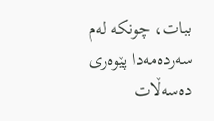ببات، چونكه‌ له‌م سه‌رده‌مه‌دا پێوه‌ری ده‌سه‌ڵات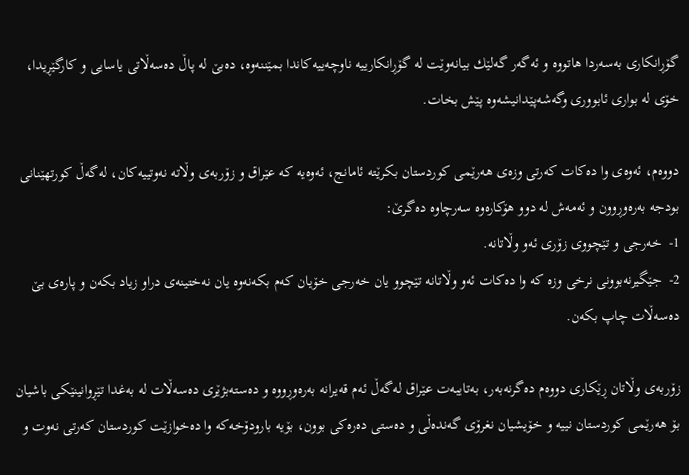گۆڕانكاری به‌سه‌ردا هاتووه‌ و ئه‌گه‌ر گه‌لێك بیانه‌وێت له‌ گۆڕانكارییه‌ ناوچه‌ییه‌كاندا بمێننه‌وه‌، ده‌بێ له‌ پاڵ ده‌سه‌ڵاتی یاسایی و كارگێڕیدا، خۆی له‌ بواری ئابووری وگه‌شه‌پێدانیشه‌وه‌ پێش بخات.

دووه‌م، ئه‌وه‌ی وا ده‌كات كه‌رتی وزه‌ی هه‌رێمی كوردستان بكرێته‌ ئامانج، ئه‌وه‌یه‌ كه‌ عێراق و زۆربه‌ی وڵاته‌ نه‌وتییه‌كان، له‌گه‌ڵ كورتهێنانی بودجه‌ به‌ره‌وڕوون و ئه‌مه‌ش له‌ دوو هۆكاره‌وه‌ سه‌رچاوه‌ ده‌گرێ:
1-  خه‌رجی و تێچووی زۆری ئه‌و وڵاتانه‌.
2-  جێگیرنه‌بوونی نرخی وزه‌ كه‌ وا ده‌كات ئه‌و وڵاتانه‌ تێچوو یان خه‌رجی خۆیان كه‌م بكه‌نه‌وه‌ یان نه‌ختینه‌ی دراو زیاد بكه‌ن و پاره‌ی بێ ده‌سه‌ڵات چاپ بكه‌ن.

زۆربه‌ی وڵاتان ڕێكاری دووه‌م ده‌گرنه‌به‌ر، به‌تایبه‌ت عێراق له‌گه‌ڵ ئه‌م قه‌یرانه‌ به‌ره‌وڕووه‌ و ده‌سته‌بژێری ده‌سه‌ڵات له‌ به‌غدا تێڕوانینێكی باشیان بۆ هه‌رێمی كوردستان نییه‌ و خۆیشیان نغرۆی گه‌نده‌ڵی و ده‌ستی ده‌ره‌كی بوون، بۆیه‌ بارودۆخه‌كه‌ وا ده‌خوازێت كوردستان كه‌رتی نه‌وت و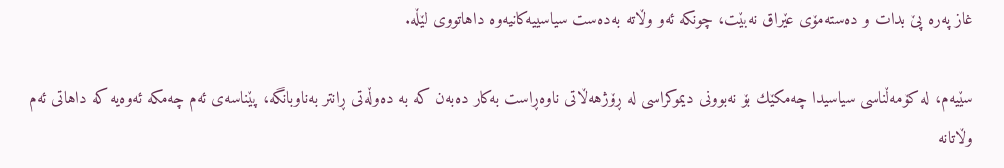غاز په‌ره‌ پێ بدات و ده‌سته‌مۆی عێراق نه‌بێت، چونكه‌ ئه‌و وڵاته‌ به‌ده‌ست سیاسییه‌كانیه‌وه‌ داهاتووی لێڵه‌.

سێیه‌م، له‌ كۆمه‌ڵناسی سیاسیدا چه‌مكێك بۆ نه‌بوونی دیموكراسی له‌ ڕۆژهه‌ڵاتی ناوه‌ڕاست به‌كار ده‌به‌ن كه‌ به‌ ده‌وڵه‌تی ڕانتر به‌ناوبانگه‌، پێناسه‌ی ئه‌م چه‌مكه‌ ئه‌وه‌یه‌ كه‌ داهاتی ئه‌م وڵاتانه‌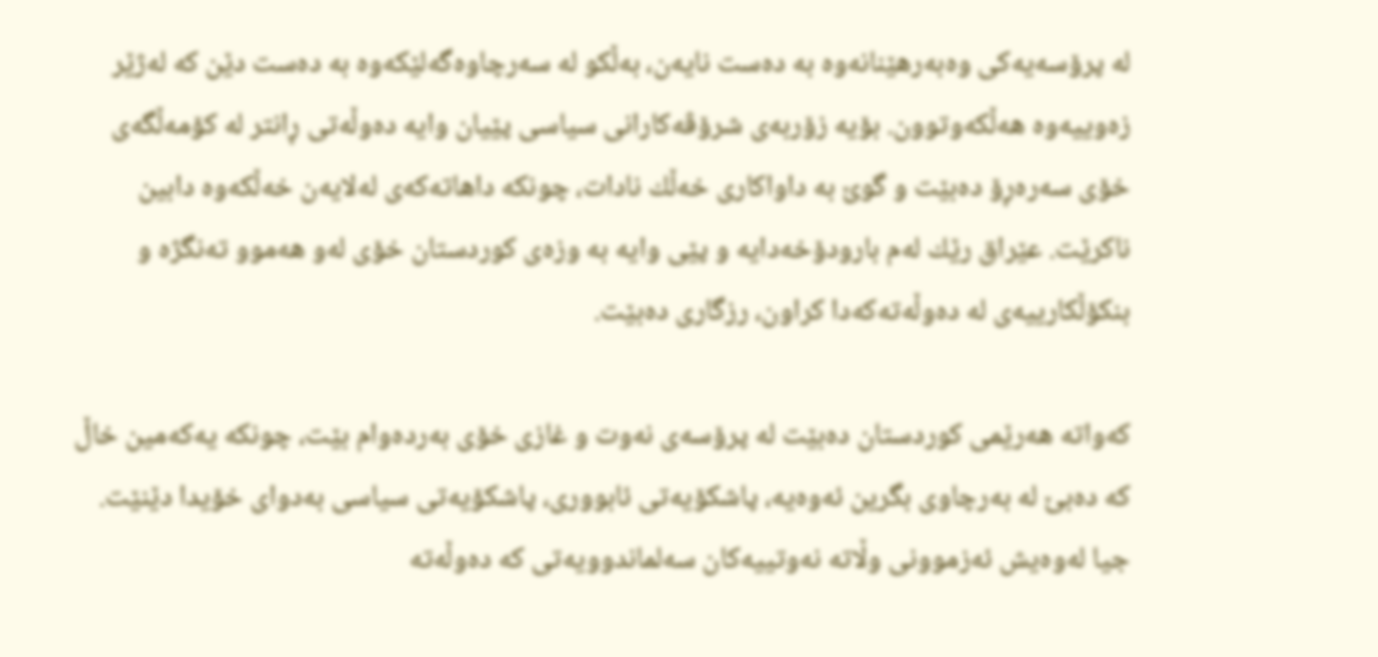له‌ پرۆسه‌یه‌كی وه‌به‌رهێنانه‌وه‌ به‌ ده‌ست نایه‌ن، به‌ڵكو له‌ سه‌رچاوه‌گه‌لێكه‌وه‌ به‌ ده‌ست دێن كه‌ له‌ژێر زه‌وییه‌وه‌ هه‌ڵكه‌وتوون. بۆیه‌ زۆربه‌ی شرۆڤه‌كارانی سیاسی پێیان وایه‌ ده‌وڵه‌تی ڕانتر له‌ كۆمه‌ڵگه‌ی خۆی سه‌ره‌ڕۆ ده‌بێت و گوێ به‌ داواكاری خه‌ڵك نادات، چونكه‌ داهاته‌كه‌ی له‌لایه‌ن خه‌ڵكه‌وه‌ دابین ناكرێت. عێراق رێك له‌م بارودۆخه‌دایه‌ و پێی وایه‌ به‌ وزه‌ی كوردستان خۆی له‌و هه‌موو ته‌نگژه‌ و بنكۆڵكارییه‌ی له‌ ده‌وڵه‌ته‌كه‌دا كراون، رزگاری ده‌بێت.

كه‌واته‌ هه‌رێمی كوردستان ده‌بێت له‌ پرۆسه‌ی نه‌وت و غازی خۆی به‌رده‌وام بێت، چونكه‌ یه‌كه‌مین خاڵ كه‌ ده‌بێ له‌ به‌رچاوی بگرین ئه‌وه‌یه‌، پاشكۆیه‌تی ئابووری، پاشكۆیه‌تی سیاسی به‌دوای خۆیدا دێنێت. جیا له‌وه‌یش ئه‌زموونی وڵاته‌ نه‌وتییه‌كان سه‌لماندوویه‌تی كه‌ ده‌وڵه‌ته‌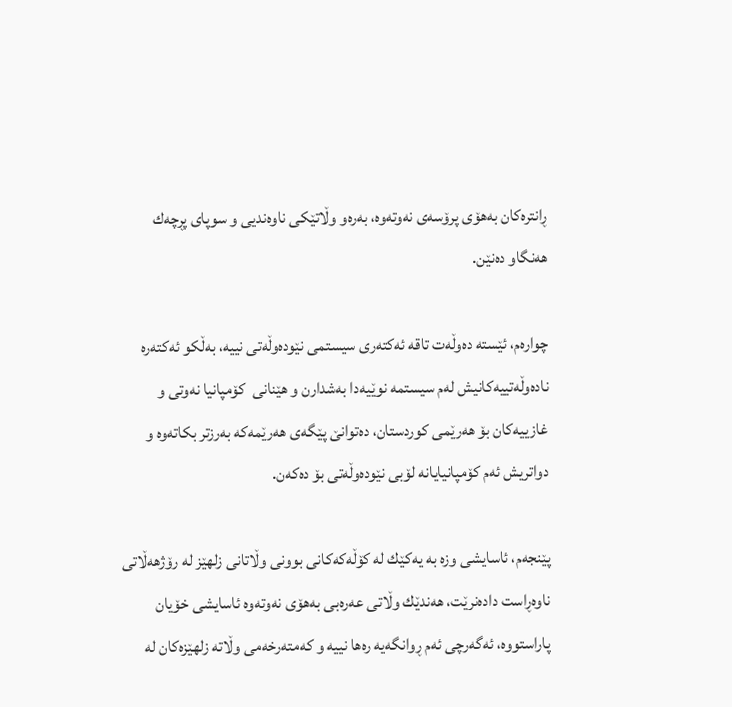ڕانتره‌كان به‌هۆی پرۆسه‌ی نه‌وته‌وه‌، به‌ره‌و وڵاتێكی ناوه‌ندیی و سوپای پڕچه‌ك هه‌نگاو ده‌نێن.

چواره‌م، ئێسته‌ ده‌وڵه‌ت تاقه‌ ئه‌كته‌ری سیستمی نێوده‌وڵه‌تی نییه‌، به‌ڵكو ئه‌كته‌ره‌ ناده‌وڵه‌تییه‌كانیش له‌م سیستمه‌ نوێیه‌دا به‌شدارن و هێنانی  كۆمپانیا نه‌وتی و غازییه‌كان بۆ هه‌رێمی كوردستان، ده‌توانێ پێگه‌ی هه‌رێمه‌كه‌ به‌رزتر بكاته‌وه‌ و دواتریش ئه‌م كۆمپانیایانه‌ لۆبی نێوده‌وڵه‌تی بۆ ده‌كه‌ن.

پێنجه‌م، ئاسایشی وزه‌ به‌ یه‌كێك له‌ كۆڵه‌كه‌كانی بوونی وڵاتانی زلهێز له‌ رۆژهه‌ڵاتی ناوه‌ڕاست داده‌نرێت، هه‌ندێك وڵاتی عه‌ره‌بی به‌هۆی نه‌وته‌وه‌ ئاسایشی خۆیان پاراستووه‌، ئه‌گه‌رچی ئه‌م ڕوانگه‌یه‌ ره‌ها نییه‌ و كه‌مته‌رخه‌می وڵاته‌ زلهێزه‌كان له‌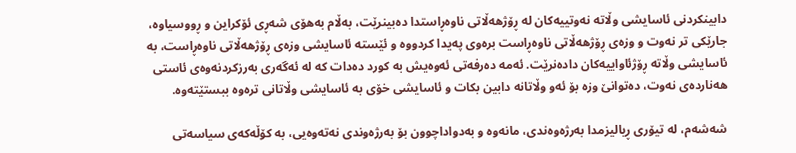دابینكردنی ئاسایشی وڵاته‌ نه‌وتییه‌كان له‌ ڕۆژهه‌ڵاتی ناوه‌ڕاستدا ده‌بینرێت، به‌ڵام به‌هۆی شه‌ڕی ئۆكراین و ڕووسیاوه‌، جارێكی تر نه‌وت و وزه‌ی ڕۆژهه‌ڵاتی ناوه‌ڕاست بره‌وی په‌یدا كردووه‌ و ئێسته‌ ئاسایشی وزه‌ی ڕۆژهه‌ڵاتی ناوه‌ڕاست، به‌ ئاسایشی وڵاته‌ ڕۆژئاواییه‌كان داده‌نرێت. ئه‌مه‌ ده‌رفه‌تی ئه‌وه‌یش به‌ كورد ده‌دات كه‌ له‌ ئه‌گه‌ری به‌رزكردنه‌وه‌ی ئاستی هه‌نارده‌ی نه‌وت، ده‌توانێ وزه‌ بۆ ئه‌و وڵاتانه‌ دابین بكات و ئاسایشی خۆی به‌ ئاسایشی وڵاتانی تره‌وه‌ ببستێته‌وه‌.

شه‌شه‌م، له‌ تیۆری ڕیالیزمدا به‌رژه‌وه‌ندی، مانه‌وه‌ و به‌دواداچوون بۆ به‌رژه‌وندی نه‌ته‌وه‌یی، به‌ كۆڵه‌كه‌ی سیاسه‌تی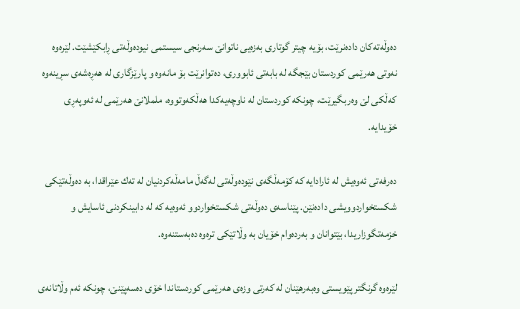ده‌وڵه‌ته‌كان داده‌نرێت، بۆیه‌ چیتر گوتاری به‌زه‌یی ناتوانێ سه‌رنجی سیستمی نیوده‌وڵه‌تی ڕابكێشێت. لێره‌وه‌ نه‌وتی هه‌رێمی كوردستان بێجگه‌ له‌ بابه‌تی ئابووری، ده‌توانرێت بۆ مانه‌وه‌ و پارێزگاری له‌ هه‌ڕه‌شه‌ی سڕینه‌وه‌ كه‌ڵكی لێ وه‌ربگیرێت، چونكه‌ كوردستان له‌ ناوچه‌یه‌كدا هه‌ڵكه‌وتووه‌، ململانێ هه‌رێمی له‌ ئه‌وپه‌ڕی خۆیدایه‌.

ده‌رفه‌تی ئه‌وه‌یش له‌ ئارادایه‌ كه‌ كۆمه‌ڵگه‌ی نێوده‌وڵه‌تی له‌گه‌ڵ مامه‌ڵه‌كردنیان له‌ ته‌ك عێراقدا، به‌ ده‌وڵه‌تێكی شكستخواردوویشی داده‌نێن. پێناسه‌ی ده‌وڵه‌تی شكستخواردوو ئه‌وه‌یه‌ كه‌ له‌ دابینكردنی ئاسایش و خزمه‌تگوزاریدا، بێتوانان و به‌رده‌وام خۆیان به‌ وڵاتێكی تره‌وه‌ ده‌به‌ستنه‌وه‌.

لێره‌وه‌ گرنگتر پێویستی وه‌به‌رهێنان له‌ كه‌رتی وزه‌ی هه‌رێمی كوردستاندا خۆی ده‌سه‌پێنێ، چونكه‌ ئه‌م وڵاتانه‌ی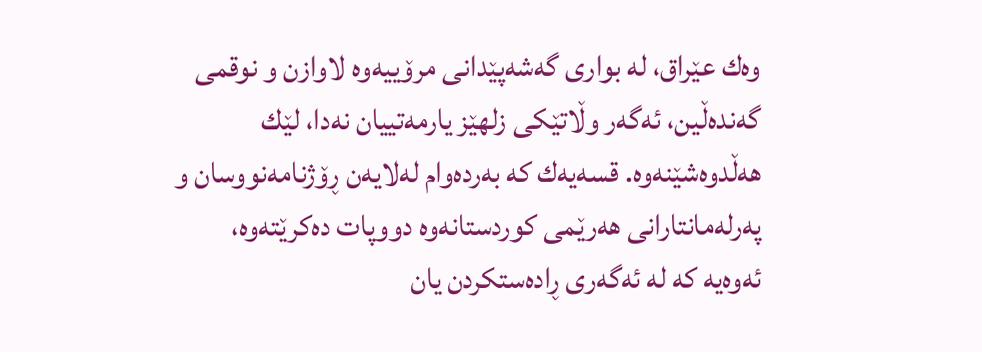وه‌ك عێراق، له‌ بواری گه‌شه‌پێدانی مرۆییه‌وه‌ لاوازن و نوقمی گه‌نده‌ڵین، ئه‌گه‌ر وڵاتێكی زلهێز یارمه‌تییان نه‌دا، لێك هه‌ڵدوه‌شێنه‌وه‌. قسه‌یه‌ك كه‌ به‌رده‌وام له‌لایه‌ن ڕۆژنامه‌نووسان و په‌رله‌مانتارانی هه‌رێمی كوردستانه‌وه‌ دووپات ده‌كرێته‌وه‌، ئه‌وه‌یه‌ كه‌ له‌ ئه‌گه‌ری ڕاده‌ستكردن یان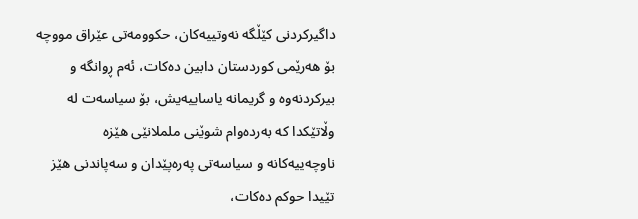داگیركردنی كێڵگه‌ نه‌وتییه‌كان، حكوومه‌تی عێراق مووچه‌ بۆ هه‌رێمی كوردستان دابین ده‌كات، ئه‌م ڕوانگه‌ و بیركردنه‌وه‌ و گریمانه‌ یاساییه‌یش، بۆ سیاسه‌ت له‌ وڵاتێكدا كه‌ به‌رده‌وام شوێنی ململانێی هێزه‌ ناوچه‌ییه‌كانه‌ و سیاسه‌تی په‌ره‌پێدان و سه‌پاندنی هێز تێیدا حوكم ده‌كات،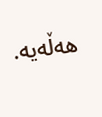هه‌ڵه‌یه‌.